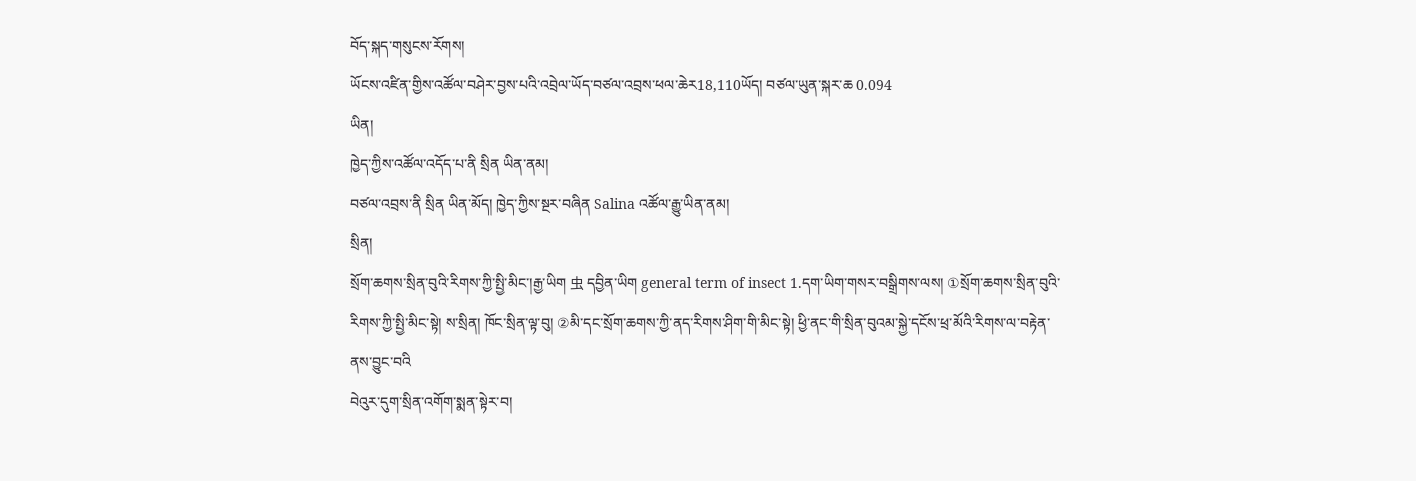བོད་སྐད་གསུངས་རོགས།
ཡོངས་འཛིན་གྱིས་འཚོལ་བཤེར་བྱས་པའི་འབྲེལ་ཡོད་བཙལ་འབྲས་ཕལ་ཆེར18,110ཡོད། བཙལ་ཡུན་སྐར་ཆ 0.094
ཡིན།
ཁྱེད་ཀྱིས་འཚོལ་འདོད་པ་ནི སྲིན ཡིན་ནམ།
བཙལ་འབྲས་ནི སྲིན ཡིན་མོད། ཁྱེད་ཀྱིས་སྔར་བཞིན Salina འཚོལ་རྒྱུ་ཡིན་ནམ།
སྲིན།
སྲོག་ཆགས་སྲིན་བུའི་རིགས་ཀྱི་སྤྱི་མིང་།རྒྱ་ཡིག 虫 དབྱིན་ཡིག general term of insect 1.དག་ཡིག་གསར་བསྒྲིགས་ལས། ①སྲོག་ཆགས་སྲིན་བུའི་རིགས་ཀྱི་སྤྱི་མིང་སྟེ། ས་སྲིན། ཁོང་སྲིན་ལྟ་བུ། ②མི་དང་སྲོག་ཆགས་ཀྱི་ནད་རིགས་ཤིག་གི་མིང་སྟེ། ཕྱི་ནང་གི་སྲིན་བུའམ་སྐྱེ་དངོས་ཕྲ་མོའི་རིགས་ལ་བརྟེན་ནས་བྱུང་བའི
བེའུར་དུག་སྲིན་འགོག་སྨན་སྟེར་བ།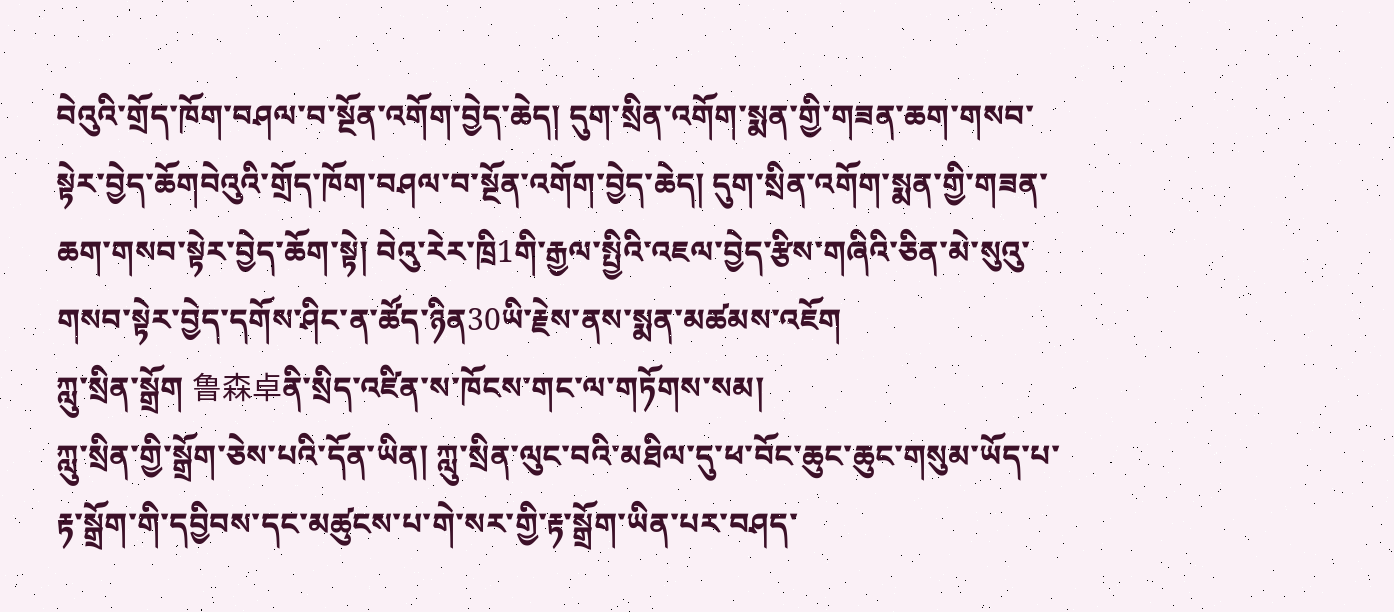བེའུའི་གྲོད་ཁོག་བཤལ་བ་སྔོན་འགོག་བྱེད་ཆེད། དུག་སྲིན་འགོག་སྨན་གྱི་གཟན་ཆག་གསབ་སྟེར་བྱེད་ཆོགབེའུའི་གྲོད་ཁོག་བཤལ་བ་སྔོན་འགོག་བྱེད་ཆེད། དུག་སྲིན་འགོག་སྨན་གྱི་གཟན་ཆག་གསབ་སྟེར་བྱེད་ཆོག་སྟེ། བེའུ་རེར་ཁྲི1གི་རྒྱལ་སྤྱིའི་འཇལ་བྱེད་རྩིས་གཞིའི་ཅིན་མེ་སུའུ་གསབ་སྟེར་བྱེད་དགོས་ཤིང་ན་ཚོད་ཉིན30ཡི་རྗེས་ནས་སྨན་མཚམས་འཇོག
ཀླུ་སྲིན་སྒྲོག 鲁森卓ནི་སྲིད་འཛིན་ས་ཁོངས་གང་ལ་གཏོགས་སམ།
ཀླུ་སྲིན་གྱི་སྒྲོག་ཅེས་པའི་དོན་ཡིན། ཀླུ་སྲིན་ལུང་བའི་མཐིལ་དུ་ཕ་བོང་ཆུང་ཆུང་གསུམ་ཡོད་པ་རྟ་སྒྲོག་གི་དབྱིབས་དང་མཚུངས་པ་གེ་སར་གྱི་རྟ་སྒྲོག་ཡིན་པར་བཤད་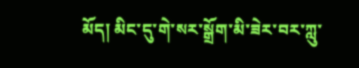མོད། མིང་དུ་གེ་སར་སྒྲོག་མི་ཟེར་བར་ཀླུ་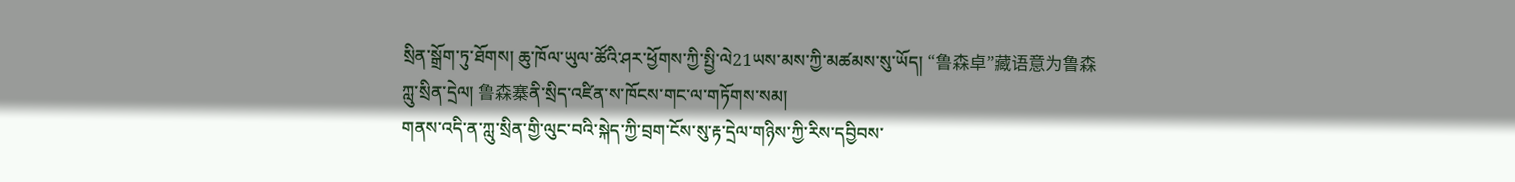སྲིན་སྒྲོག་ཏུ་ཐོགས། ཆུ་ཁོལ་ཡུལ་ཚོའི་ཤར་ཕྱོགས་ཀྱི་སྤྱི་ལེ21ཡས་མས་ཀྱི་མཚམས་སུ་ཡོད། “鲁森卓”藏语意为鲁森
ཀླུ་སྲིན་དྲེལ། 鲁森寨ནི་སྲིད་འཛིན་ས་ཁོངས་གང་ལ་གཏོགས་སམ།
གནས་འདི་ན་ཀླུ་སྲིན་གྱི་ལུང་བའི་སྐེད་ཀྱི་བྲག་ངོས་སུ་རྟ་དྲེལ་གཉིས་ཀྱི་རིས་དབྱིབས་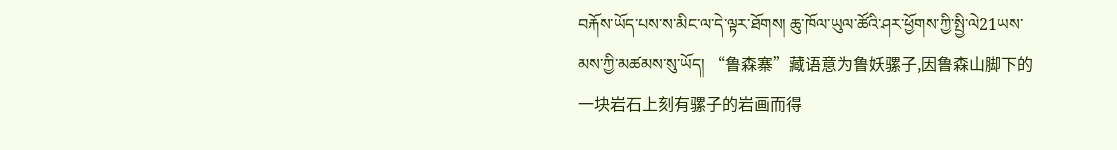བརྐོས་ཡོད་པས་ས་མིང་ལ་དེ་ལྟར་ཐོགས། ཆུ་ཁོལ་ཡུལ་ཚོའི་ཤར་ཕྱོགས་ཀྱི་སྤྱི་ལེ21ཡས་མས་ཀྱི་མཚམས་སུ་ཡོད། “鲁森寨”藏语意为鲁妖骡子,因鲁森山脚下的一块岩石上刻有骡子的岩画而得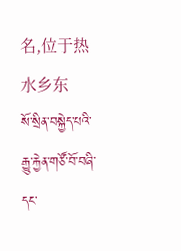名,位于热水乡东
སོ་སྲིན་བསྐྱེད་པའི་རྒྱུ་རྐྱེན་གཙོ་བོ་བཞི་དང་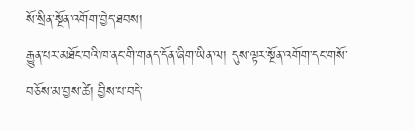སོ་སྲིན་སྔོན་འགོག་བྱེད་ཐབས།
རྒྱུན་པར་མཐོང་བའི་ཁ་ནང་གི་གནད་དོན་ཞིག་ཡིན་ལ། དུས་ལྟར་སྔོན་འགོག་དང་གསོ་བཅོས་མ་བྱས་ཚེ། བྱིས་པ་བདེ་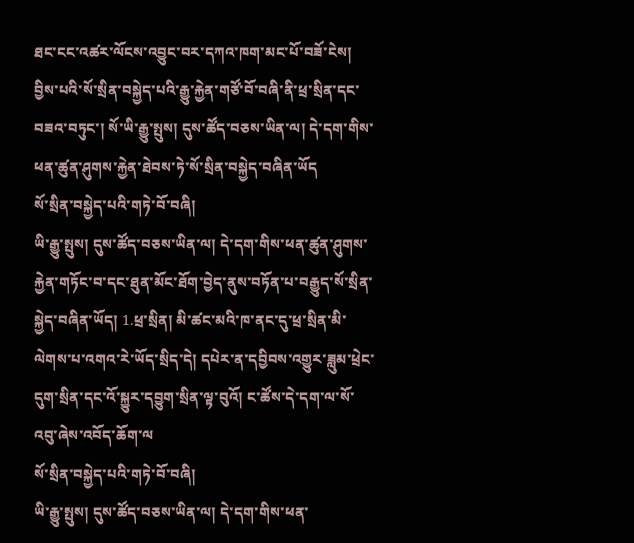ཐང་ངང་འཚར་ལོངས་འབྱུང་བར་དཀའ་ཁག་མང་པོ་བཟོ་ངེས། བྱིས་པའི་སོ་སྲིན་བསྐྱེད་པའི་རྒྱུ་རྐྱེན་གཙོ་བོ་བཞི་ནི་ཕྲ་སྲིན་དང་བཟའ་བཏུང་། སོ་ཡི་རྒྱུ་སྤུས། དུས་ཚོད་བཅས་ཡིན་ལ། དེ་དག་གིས་ཕན་ཚུན་ཤུགས་རྐྱེན་ཐེབས་ཏེ་སོ་སྲིན་བསྐྱེད་བཞིན་ཡོད
སོ་སྲིན་བསྐྱེད་པའི་གཏེ་བོ་བཞི།
ཡི་རྒྱུ་སྤུས། དུས་ཚོད་བཅས་ཡིན་ལ། དེ་དག་གིས་ཕན་ཚུན་ཤུགས་རྐྱེན་གཏོང་བ་དང་ཐུན་མོང་ཐོག་བྱེད་ནུས་བཏོན་པ་བརྒྱུད་སོ་སྲིན་སྐྱེད་བཞིན་ཡོད། 1.ཕྲ་སྲིན། མི་ཚང་མའི་ཁ་ནང་དུ་ཕྲ་སྲིན་མི་ལེགས་པ་འགའ་རེ་ཡོད་སྲིད་དེ། དཔེར་ན་དབྱིབས་འགྱུར་ཟླུམ་ཕྲེང་དུག་སྲིན་དང་འོ་སྐྱུར་དབྱུག་སྲིན་ལྟ་བུའོ། ང་ཚོས་དེ་དག་ལ་སོ་འབུ་ཞེས་འབོད་ཆོག་ལ
སོ་སྲིན་བསྐྱེད་པའི་གཏེ་བོ་བཞི།
ཡི་རྒྱུ་སྤུས། དུས་ཚོད་བཅས་ཡིན་ལ། དེ་དག་གིས་ཕན་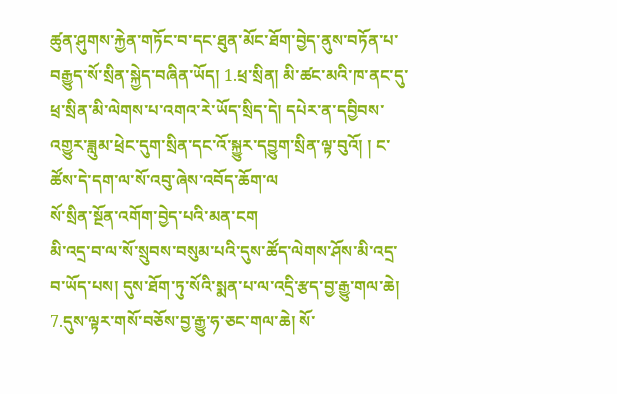ཚུན་ཤུགས་རྐྱེན་གཏོང་བ་དང་ཐུན་མོང་ཐོག་བྱེད་ནུས་བཏོན་པ་བརྒྱུད་སོ་སྲིན་སྐྱེད་བཞིན་ཡོད། 1.ཕྲ་སྲིན། མི་ཚང་མའི་ཁ་ནང་དུ་ཕྲ་སྲིན་མི་ལེགས་པ་འགའ་རེ་ཡོད་སྲིད་དེ། དཔེར་ན་དབྱིབས་འགྱུར་ཟླུམ་ཕྲེང་དུག་སྲིན་དང་འོ་སྐྱུར་དབྱུག་སྲིན་ལྟ་བུའོ། ། ང་ཚོས་དེ་དག་ལ་སོ་འབུ་ཞེས་འབོད་ཆོག་ལ
སོ་སྲིན་སྔོན་འགོག་བྱེད་པའི་མན་ངག
མི་འདྲ་བ་ལ་སོ་སྲུབས་བསུམ་པའི་དུས་ཚོད་ལེགས་ཤོས་མི་འདྲ་བ་ཡོད་པས། དུས་ཐོག་ཏུ་སོའི་སྨན་པ་ལ་འདྲི་རྩད་བྱ་རྒྱུ་གལ་ཆེ། 7.དུས་ལྟར་གསོ་བཅོས་བྱ་རྒྱུ་ཧ་ཅང་གལ་ཆེ། སོ་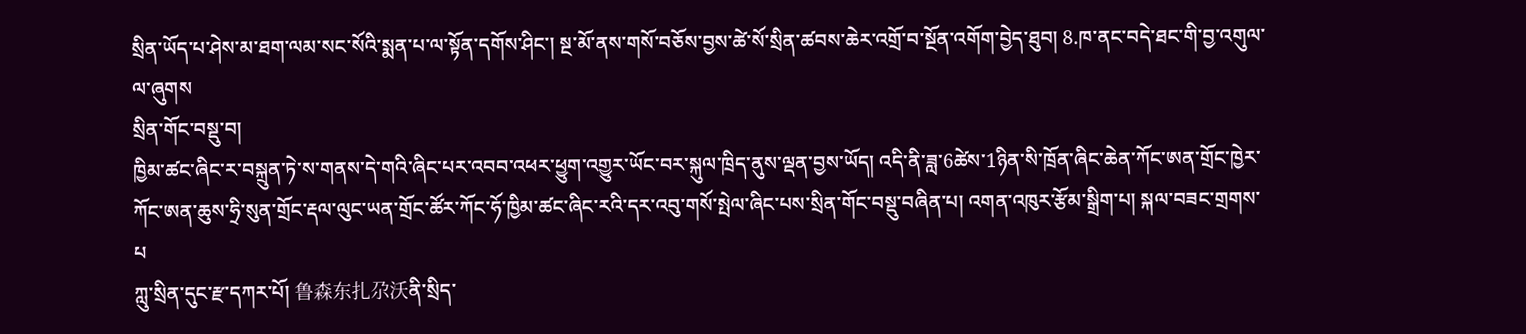སྲིན་ཡོད་པ་ཤེས་མ་ཐག་ལམ་སང་སོའི་སྨན་པ་ལ་སྟོན་དགོས་ཤིང་། སྔ་མོ་ནས་གསོ་བཅོས་བྱས་ཚེ་སོ་སྲིན་ཚབས་ཆེར་འགྲོ་བ་སྔོན་འགོག་བྱེད་ཐུབ། 8.ཁ་ནང་བདེ་ཐང་གི་བྱ་འགུལ་ལ་ཞུགས
སྲིན་གོང་བསྡུ་བ།
ཁྱིམ་ཚང་ཞིང་ར་བསྐྲུན་ཏེ་ས་གནས་དེ་གའི་ཞིང་པར་འབབ་འཕར་ཕྱུག་འགྱུར་ཡོང་བར་སྐུལ་ཁྲིད་ནུས་ལྡན་བྱས་ཡོད། འདི་ནི་ཟླ་6ཚེས་1ཉིན་སི་ཁྲོན་ཞིང་ཆེན་ཀོང་ཨན་གྲོང་ཁྱེར་ཀོང་ཨན་ཆུས་ཧྲི་སུན་གྲོང་རྡལ་ལུང་ཡན་གྲོང་ཚོར་ཀོང་ཧོ་ཁྱིམ་ཚང་ཞིང་རའི་དར་འབུ་གསོ་སྤེལ་ཞིང་པས་སྲིན་གོང་བསྡུ་བཞིན་པ། འགན་འཁུར་རྩོམ་སྒྲིག་པ། སྐལ་བཟང་གྲགས་པ
ཀླུ་སྲིན་དུང་རྫ་དཀར་པོ། 鲁森东扎尕沃ནི་སྲིད་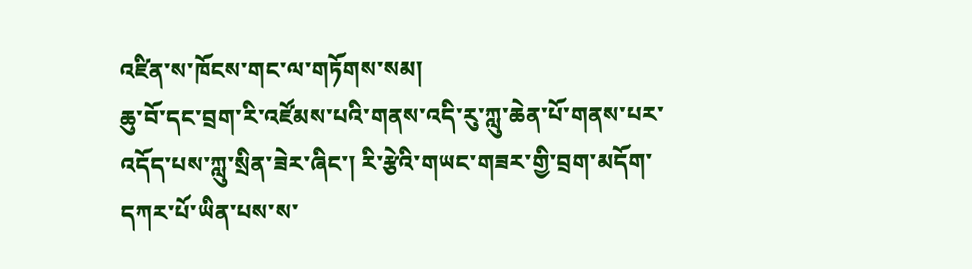འཛིན་ས་ཁོངས་གང་ལ་གཏོགས་སམ།
ཆུ་བོ་དང་བྲག་རི་འཛོམས་པའི་གནས་འདི་རུ་ཀླུ་ཆེན་པོ་གནས་པར་འདོད་པས་ཀླུ་སྲིན་ཟེར་ཞིང་། རི་རྩེའི་གཡང་གཟར་གྱི་བྲག་མདོག་དཀར་པོ་ཡིན་པས་ས་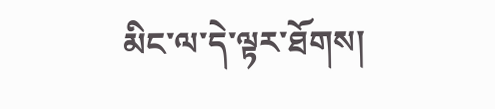མིང་ལ་དེ་ལྟར་ཐོགས།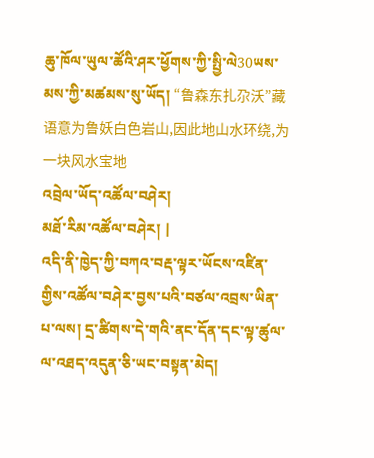ཆུ་ཁོལ་ཡུལ་ཚོའི་ཤར་ཕྱོགས་ཀྱི་སྤྱི་ལེ30ཡས་མས་ཀྱི་མཚམས་སུ་ཡོད། “鲁森东扎尕沃”藏语意为鲁妖白色岩山,因此地山水环绕,为一块风水宝地
འབྲེལ་ཡོད་འཚོལ་བཤེར།
མཐོ་རིམ་འཚོལ་བཤེར། |
འདི་ནི་ཁྱེད་ཀྱི་བཀའ་བརྡ་ལྟར་ཡོངས་འཛིན་གྱིས་འཚོལ་བཤེར་བྱས་པའི་བཙལ་འབྲས་ཡིན་པ་ལས། དྲ་ཚིགས་དེ་གའི་ནང་དོན་དང་ལྟ་ཚུལ་ལ་འཐད་འདུན་ཅི་ཡང་བསྟན་མེད།